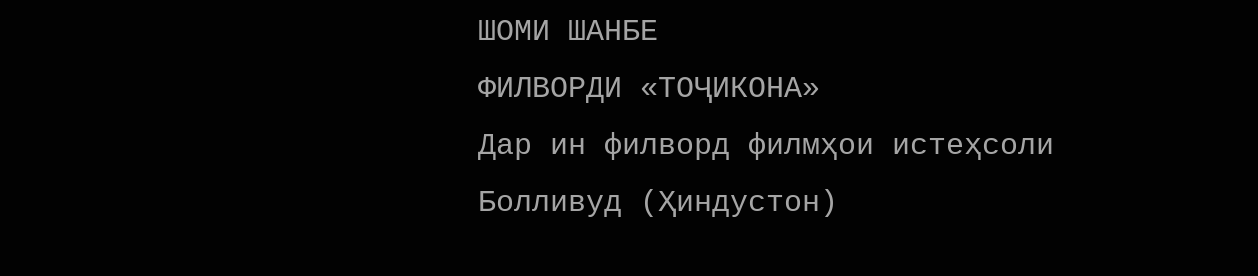ШОМИ ШАНБЕ
ФИЛВОРДИ «ТОҶИКОНА»
Дар ин филворд филмҳои истеҳсоли Болливуд (Ҳиндустон)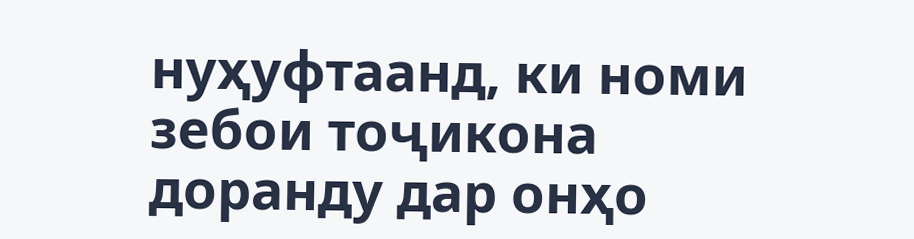нуҳуфтаанд, ки номи зебои тоҷикона доранду дар онҳо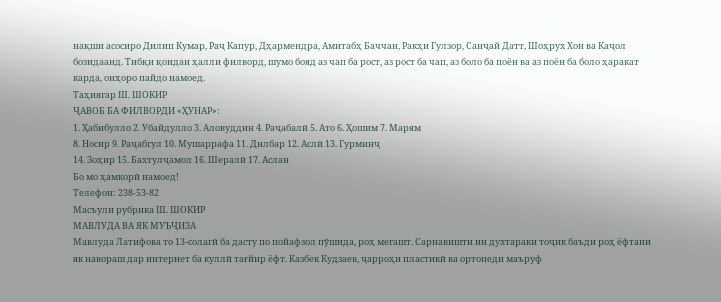нақши асосиро Дилип Кумар, Раҷ Капур, Дҳармендра, Амитабҳ Баччан, Ракҳи Гулзор, Санҷай Датт, Шоҳрух Хон ва Каҷол бозидаанд. Тибқи қоидаи ҳалли филворд, шумо бояд аз чап ба рост, аз рост ба чап, аз боло ба поён ва аз поён ба боло ҳаракат карда, онҳоро пайдо намоед.
Таҳиягар Ш. ШОКИР
ҶАВОБ БА ФИЛВОРДИ «ҲУНАР»:
1. Ҳабибулло 2. Убайдулло 3. Аловуддин 4. Раҷабалӣ 5. Ато 6. Ҳошим 7. Марям
8. Носир 9. Раҷабгул 10. Мушаррафа 11. Дилбар 12. Аслӣ 13. Гурминҷ
14. Зоҳир 15. Бахтулҷамол 16. Шералӣ 17. Аслан
Бо мо ҳамкорӣ намоед!
Телефон: 238-53-82
Масъули рубрика Ш. ШОКИР
МАВЛУДА ВА ЯК МУЪҶИЗА
Мавлуда Латифова то 13-солагӣ ба дасту по пойафзол пӯшида, роҳ мегашт. Сарнавишти ин духтараки тоҷик баъди роҳ ёфтани як навораш дар интернет ба куллӣ тағйир ёфт. Казбек Кудзаев, ҷарроҳи пластикӣ ва ортопеди маъруф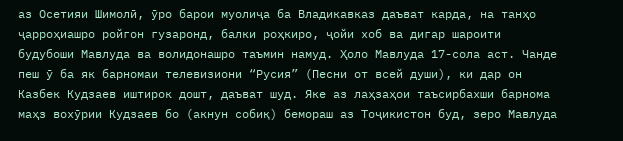аз Осетияи Шимолӣ, ӯро барои муолиҷа ба Владикавказ даъват карда, на танҳо ҷарроҳиашро ройгон гузаронд, балки роҳкиро, ҷойи хоб ва дигар шароити будубоши Мавлуда ва волидонашро таъмин намуд. Ҳоло Мавлуда 17-сола аст. Чанде пеш ӯ ба як барномаи телевизиони “Русия” (Песни от всей души), ки дар он Казбек Кудзаев иштирок дошт, даъват шуд. Яке аз лаҳзаҳои таъсирбахши барнома маҳз вохӯрии Кудзаев бо (акнун собиқ) бемораш аз Тоҷикистон буд, зеро Мавлуда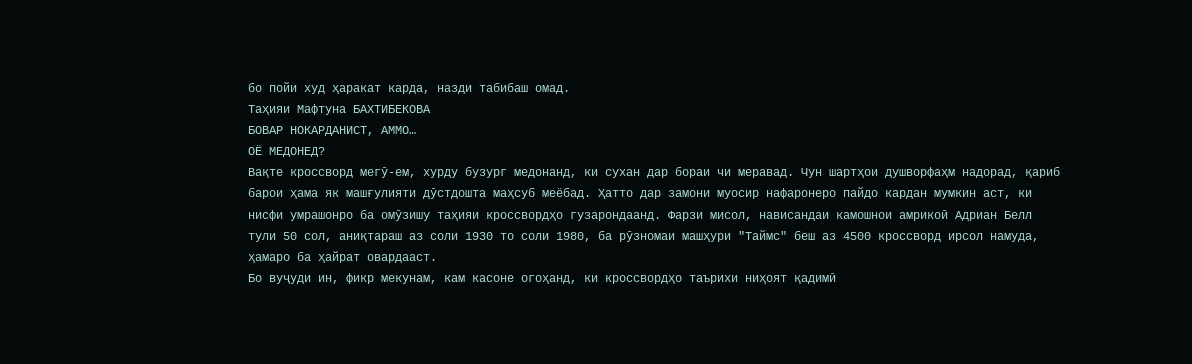бо пойи худ ҳаракат карда, назди табибаш омад.
Таҳияи Мафтуна БАХТИБЕКОВА
БОВАР НОКАРДАНИСТ, АММО…
ОЁ МЕДОНЕД?
Вақте кроссворд мегӯ-ем, хурду бузург медонанд, ки сухан дар бораи чи меравад. Чун шартҳои душворфаҳм надорад, қариб барои ҳама як машғулияти дӯстдошта маҳсуб меёбад. Ҳатто дар замони муосир нафаронеро пайдо кардан мумкин аст, ки нисфи умрашонро ба омӯзишу таҳияи кроссвордҳо гузарондаанд. Фарзи мисол, нависандаи камошнои амрикоӣ Адриан Белл тули 50 сол, аниқтараш аз соли 1930 то соли 1980, ба рӯзномаи машҳури "Таймс" беш аз 4500 кроссворд ирсол намуда, ҳамаро ба ҳайрат овардааст.
Бо вуҷуди ин, фикр мекунам, кам касоне огоҳанд, ки кроссвордҳо таърихи ниҳоят қадимӣ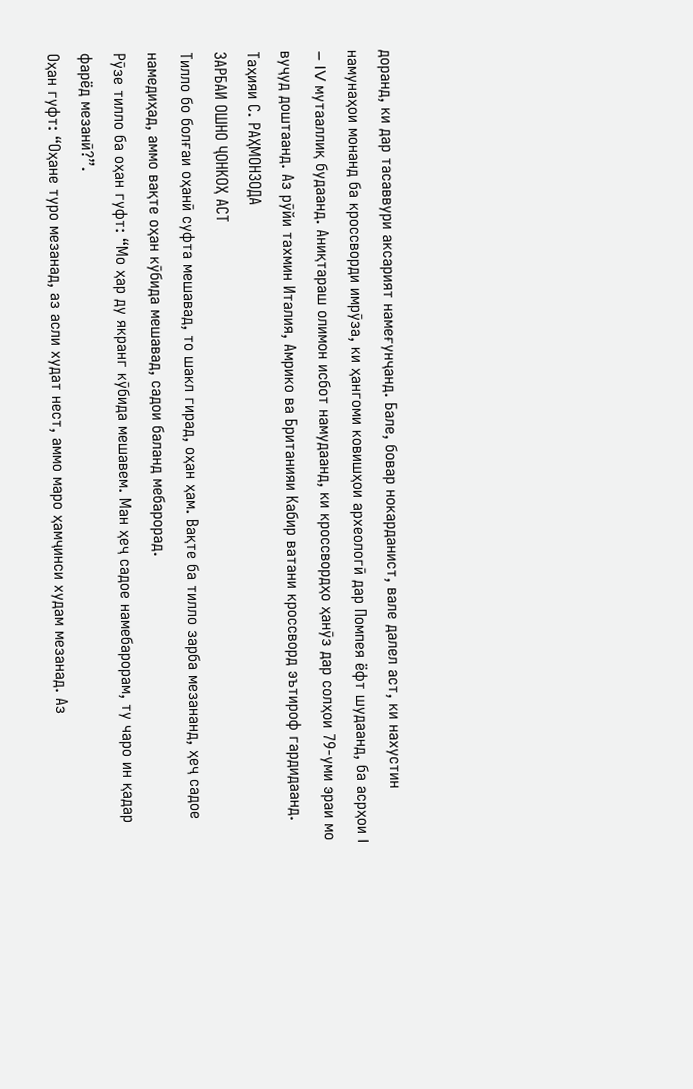доранд, ки дар тасаввури аксарият намеғунҷанд. Бале, бовар нокарданист, вале далел аст, ки нахустин намунаҳои монанд ба кроссворди имрӯза, ки ҳангоми ковишҳои археологӣ дар Помпея ёфт шудаанд, ба асрҳои I – IV мутааллиқ будаанд. Аниқтараш олимон исбот намудаанд, ки кроссвордҳо ҳанӯз дар солҳои 79-уми эраи мо вуҷуд доштаанд. Аз рӯйи тахмин Италия, Амрико ва Британияи Кабир ватани кроссворд эътироф гардидаанд.
Таҳияи С. РАҲМОНЗОДА
ЗАРБАИ ОШНО ҶОНКОҲ АСТ
Тилло бо болғаи оҳанӣ суфта мешавад, то шакл гирад, оҳан ҳам. Вақте ба тилло зарба мезананд, ҳеҷ садое намедиҳад, аммо вақте оҳан кӯбида мешавад, садои баланд мебарорад.
Рӯзе тилло ба оҳан гуфт: “Мо ҳар ду якранг кӯбида мешавем. Ман ҳеҷ садое намебарорам, ту чаро ин қадар фарёд мезанӣ?”.
Оҳан гуфт: “Оҳане туро мезанад, аз асли худат нест, аммо маро ҳамҷинси худам мезанад. Аз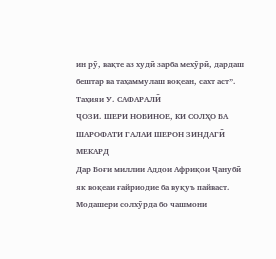ин рӯ, вақте аз худӣ зарба мехӯрӣ, дардаш бештар ва таҳаммулаш воқеан, сахт аст”.
Таҳияи У. САФАРАЛӢ
ҶОЗИ. ШЕРИ НОБИНОЕ, КИ СОЛҲО БА ШАРОФАТИ ГАЛАИ ШЕРОН ЗИНДАГӢ МЕКАРД
Дар Боғи миллии Аддои Африқои Ҷанубӣ як воқеаи ғайриодие ба вуқуъ пайваст. Модашери солхӯрда бо чашмони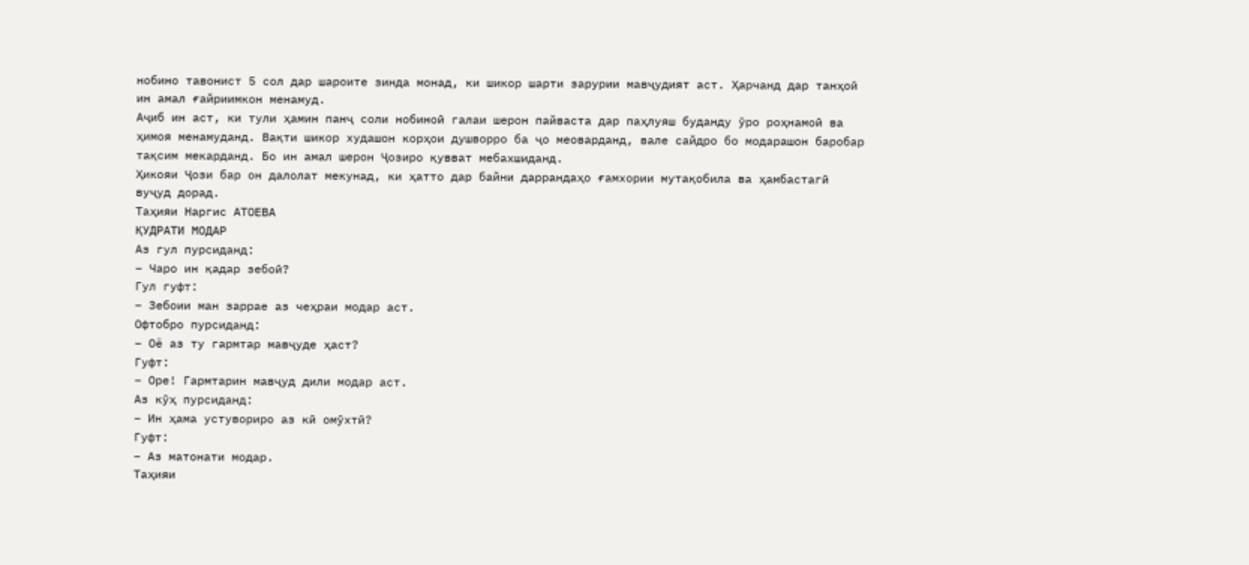нобино тавонист 5 сол дар шароите зинда монад, ки шикор шарти зарурии мавҷудият аст. Ҳарчанд дар танҳоӣ ин амал ғайриимкон менамуд.
Аҷиб ин аст, ки тули ҳамин панҷ соли нобиноӣ галаи шерон пайваста дар паҳлуяш буданду ӯро роҳнамоӣ ва ҳимоя менамуданд. Вақти шикор худашон корҳои душворро ба ҷо меоварданд, вале сайдро бо модарашон баробар тақсим мекарданд. Бо ин амал шерон Ҷозиро қувват мебахшиданд.
Ҳикояи Ҷози бар он далолат мекунад, ки ҳатто дар байни даррандаҳо ғамхории мутақобила ва ҳамбастагӣ вуҷуд дорад.
Таҳияи Наргис АТОЕВА
ҚУДРАТИ МОДАР
Аз гул пурсиданд:
– Чаро ин қадар зебоӣ?
Гул гуфт:
– Зебоии ман заррае аз чеҳраи модар аст.
Офтобро пурсиданд:
– Оё аз ту гармтар мавҷуде ҳаст?
Гуфт:
– Оре! Гармтарин мавҷуд дили модар аст.
Аз кӯҳ пурсиданд:
– Ин ҳама устувориро аз кӣ омӯхтӣ?
Гуфт:
– Аз матонати модар.
Таҳияи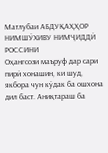Матлубаи АБДУҚАҲҲОР
НИМШӮХИВУ НИМҶИДДӢ
РОССИНИ
Оҳангсози маъруф дар сари пирӣ хонашин, ки шуд, якбора чун кӯдак ба ошхона дил баст. Аниқтараш ба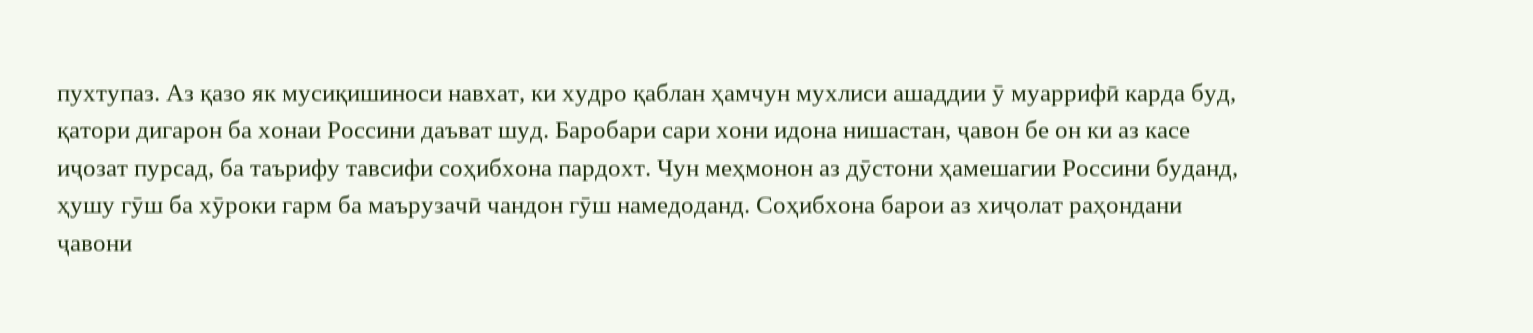пухтупаз. Аз қазо як мусиқишиноси навхат, ки худро қаблан ҳамчун мухлиси ашаддии ӯ муаррифӣ карда буд, қатори дигарон ба хонаи Россини даъват шуд. Баробари сари хони идона нишастан, ҷавон бе он ки аз касе иҷозат пурсад, ба таърифу тавсифи соҳибхона пардохт. Чун меҳмонон аз дӯстони ҳамешагии Россини буданд, ҳушу гӯш ба хӯроки гарм ба маърузачӣ чандон гӯш намедоданд. Соҳибхона барои аз хиҷолат раҳондани ҷавони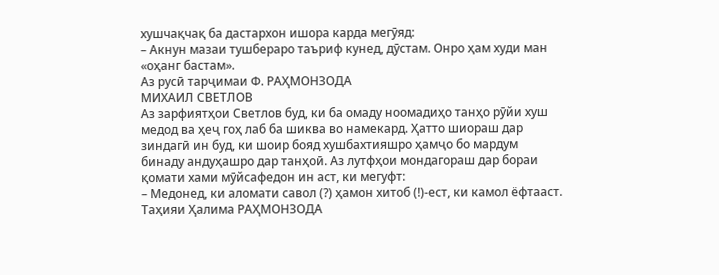хушчақчақ ба дастархон ишора карда мегӯяд:
– Акнун мазаи тушбераро таъриф кунед, дӯстам. Онро ҳам худи ман «оҳанг бастам».
Аз русӣ тарҷимаи Ф. РАҲМОНЗОДА
МИХАИЛ СВЕТЛОВ
Аз зарфиятҳои Светлов буд, ки ба омаду ноомадиҳо танҳо рӯйи хуш медод ва ҳеҷ гоҳ лаб ба шиква во намекард. Ҳатто шиораш дар зиндагӣ ин буд, ки шоир бояд хушбахтияшро ҳамҷо бо мардум бинаду андуҳашро дар танҳоӣ. Аз лутфҳои мондагораш дар бораи қомати хами мӯйсафедон ин аст, ки мегуфт:
– Медонед, ки аломати савол (?) ҳамон хитоб (!)-ест, ки камол ёфтааст.
Таҳияи Ҳалима РАҲМОНЗОДА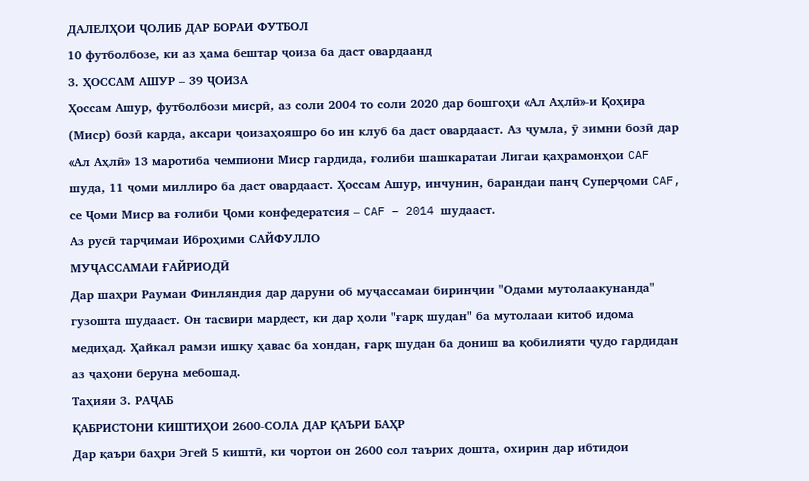ДАЛЕЛҲОИ ҶОЛИБ ДАР БОРАИ ФУТБОЛ
10 футболбозе, ки аз ҳама бештар ҷоиза ба даст овардаанд
3. ҲОССАМ АШУР – 39 ҶОИЗА
Ҳоссам Ашур, футболбози мисрӣ, аз соли 2004 то соли 2020 дар бошгоҳи «Ал Аҳлӣ»-и Қоҳира (Миср) бозӣ карда, аксари ҷоизаҳояшро бо ин клуб ба даст овардааст. Аз ҷумла, ӯ зимни бозӣ дар «Ал Аҳлӣ» 13 маротиба чемпиони Миср гардида, ғолиби шашкаратаи Лигаи қаҳрамонҳои CAF шуда, 11 ҷоми миллиро ба даст овардааст. Ҳоссам Ашур, инчунин, барандаи панҷ Суперҷоми CAF, се Ҷоми Миср ва ғолиби Ҷоми конфедератсия – CAF – 2014 шудааст.
Аз русӣ тарҷимаи Иброҳими САЙФУЛЛО
МУҶАССАМАИ ҒАЙРИОДӢ
Дар шаҳри Раумаи Финляндия дар даруни об муҷассамаи биринҷии "Одами мутолаакунанда" гузошта шудааст. Он тасвири мардест, ки дар ҳоли "ғарқ шудан" ба мутолааи китоб идома медиҳад. Ҳайкал рамзи ишқу ҳавас ба хондан, ғарқ шудан ба дониш ва қобилияти ҷудо гардидан аз ҷаҳони беруна мебошад.
Таҳияи З. РАҶАБ
ҚАБРИСТОНИ КИШТИҲОИ 2600-СОЛА ДАР ҚАЪРИ БАҲР
Дар қаъри баҳри Эгей 5 киштӣ, ки чортои он 2600 сол таърих дошта, охирин дар ибтидои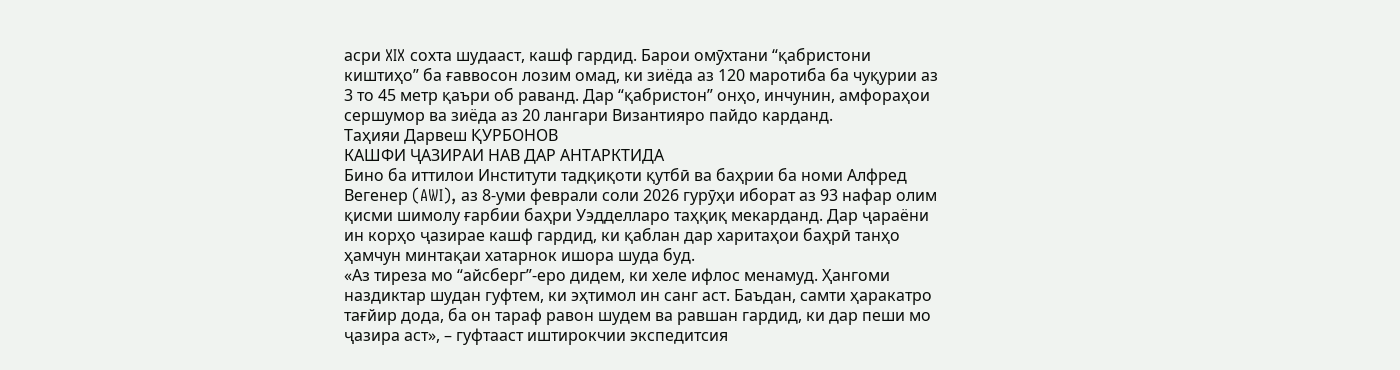асри XIX сохта шудааст, кашф гардид. Барои омӯхтани “қабристони киштиҳо” ба ғаввосон лозим омад, ки зиёда аз 120 маротиба ба чуқурии аз 3 то 45 метр қаъри об раванд. Дар “қабристон” онҳо, инчунин, амфораҳои сершумор ва зиёда аз 20 лангари Византияро пайдо карданд.
Таҳияи Дарвеш ҚУРБОНОВ
КАШФИ ҶАЗИРАИ НАВ ДАР АНТАРКТИДА
Бино ба иттилои Институти тадқиқоти қутбӣ ва баҳрии ба номи Алфред Вегенер (AWI), аз 8-уми феврали соли 2026 гурӯҳи иборат аз 93 нафар олим қисми шимолу ғарбии баҳри Уэдделларо таҳқиқ мекарданд. Дар ҷараёни ин корҳо ҷазирае кашф гардид, ки қаблан дар харитаҳои баҳрӣ танҳо ҳамчун минтақаи хатарнок ишора шуда буд.
«Аз тиреза мо “айсберг”-еро дидем, ки хеле ифлос менамуд. Ҳангоми наздиктар шудан гуфтем, ки эҳтимол ин санг аст. Баъдан, самти ҳаракатро тағйир дода, ба он тараф равон шудем ва равшан гардид, ки дар пеши мо ҷазира аст», – гуфтааст иштирокчии экспедитсия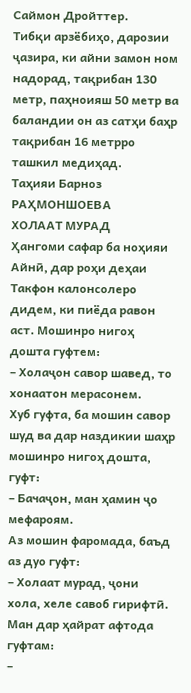Саймон Дройттер.
Тибқи арзёбиҳо, дарозии ҷазира, ки айни замон ном надорад, тақрибан 130 метр, паҳноияш 50 метр ва баландии он аз сатҳи баҳр тақрибан 16 метрро ташкил медиҳад.
Таҳияи Барноз РАҲМОНШОЕВА
ХОЛААТ МУРАД
Ҳангоми сафар ба ноҳияи Айнӣ, дар роҳи деҳаи Такфон калонсолеро дидем, ки пиёда равон аст. Мошинро нигоҳ дошта гуфтем:
– Холаҷон савор шавед, то хонаатон мерасонем.
Хуб гуфта, ба мошин савор шуд ва дар наздикии шаҳр мошинро нигоҳ дошта, гуфт:
– Бачаҷон, ман ҳамин ҷо мефароям.
Аз мошин фаромада, баъд аз дуо гуфт:
– Холаат мурад, ҷони хола, хеле савоб гирифтӣ.
Ман дар ҳайрат афтода гуфтам:
–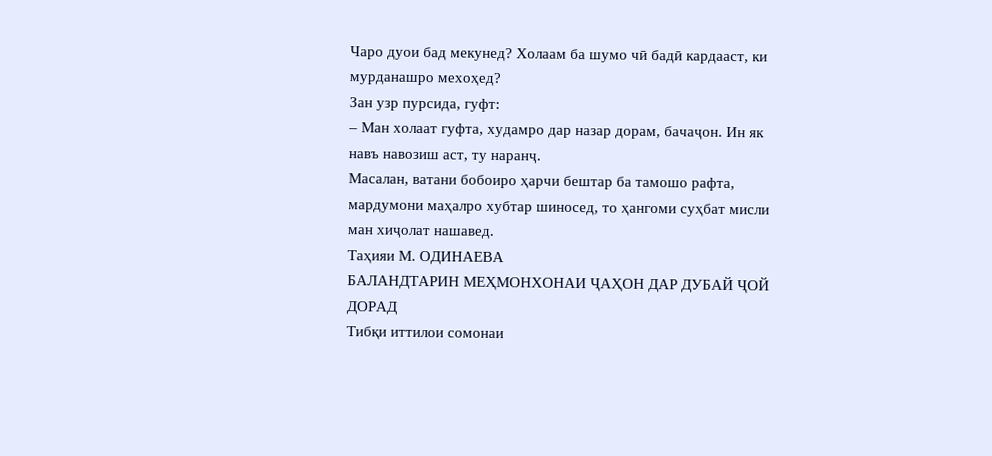Чаро дуои бад мекунед? Холаам ба шумо чӣ бадӣ кардааст, ки мурданашро мехоҳед?
Зан узр пурсида, гуфт:
– Ман холаат гуфта, худамро дар назар дорам, бачаҷон. Ин як навъ навозиш аст, ту наранҷ.
Масалан, ватани бобоиро ҳарчи бештар ба тамошо рафта, мардумони маҳалро хубтар шиносед, то ҳангоми суҳбат мисли ман хиҷолат нашавед.
Таҳияи М. ОДИНАЕВА
БАЛАНДТАРИН МЕҲМОНХОНАИ ҶАҲОН ДАР ДУБАЙ ҶОЙ ДОРАД
Тибқи иттилои сомонаи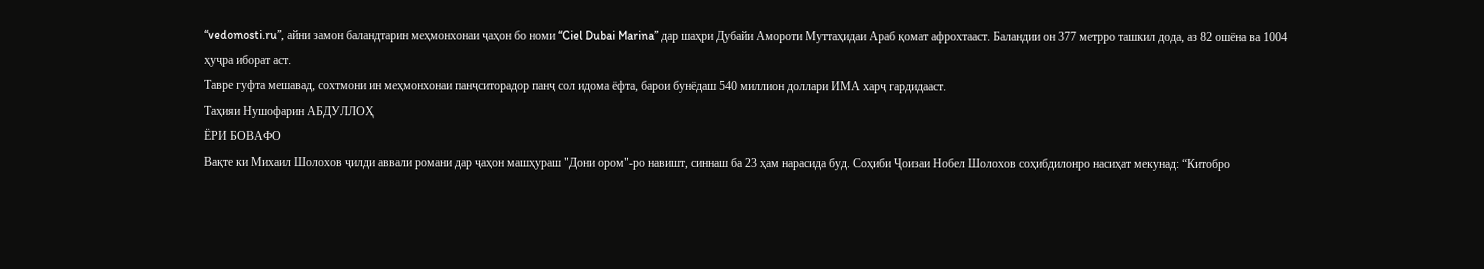“vedomosti.ru”, айни замон баландтарин меҳмонхонаи ҷаҳон бо номи “Ciel Dubai Marina” дар шаҳри Дубайи Амороти Муттаҳидаи Араб қомат афрохтааст. Баландии он 377 метрро ташкил дода, аз 82 ошёна ва 1004 ҳуҷра иборат аст.
Тавре гуфта мешавад, сохтмони ин меҳмонхонаи панҷситорадор панҷ сол идома ёфта, барои бунёдаш 540 миллион доллари ИМА харҷ гардидааст.
Таҳияи Нушофарин АБДУЛЛОҲ
ЁРИ БОВАФО
Вақте ки Михаил Шолохов ҷилди аввали романи дар ҷаҳон машҳураш "Дони ором"-ро навишт, синнаш ба 23 ҳам нарасида буд. Соҳиби Ҷоизаи Нобел Шолохов соҳибдилонро насиҳат мекунад: “Китобро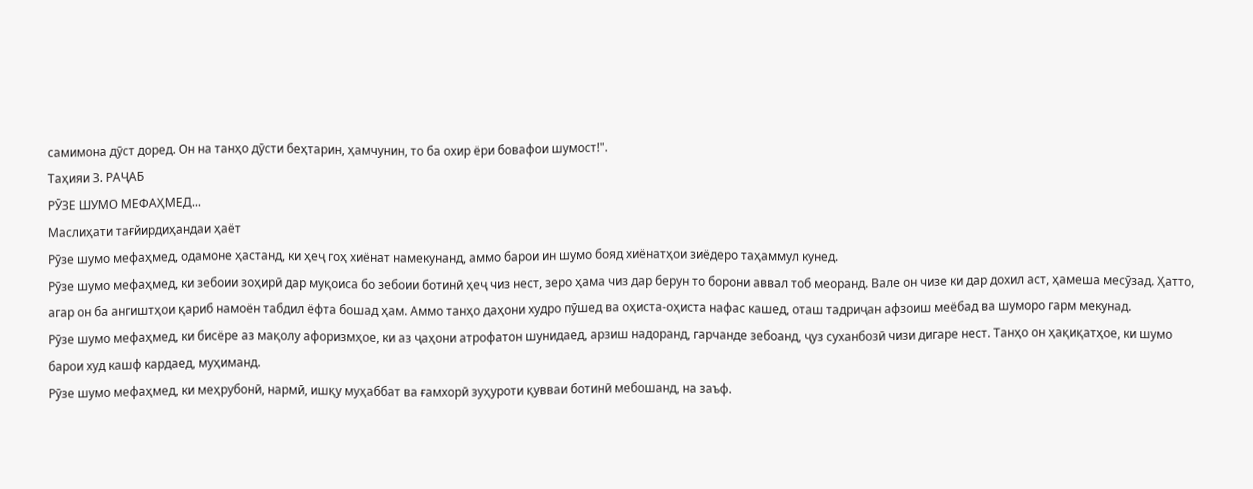самимона дӯст доред. Он на танҳо дӯсти беҳтарин, ҳамчунин, то ба охир ёри бовафои шумост!".
Таҳияи З. РАҶАБ
РӮЗЕ ШУМО МЕФАҲМЕД...
Маслиҳати тағйирдиҳандаи ҳаёт
Рӯзе шумо мефаҳмед, одамоне ҳастанд, ки ҳеҷ гоҳ хиёнат намекунанд, аммо барои ин шумо бояд хиёнатҳои зиёдеро таҳаммул кунед.
Рӯзе шумо мефаҳмед, ки зебоии зоҳирӣ дар муқоиса бо зебоии ботинӣ ҳеҷ чиз нест, зеро ҳама чиз дар берун то борони аввал тоб меоранд. Вале он чизе ки дар дохил аст, ҳамеша месӯзад. Ҳатто, агар он ба ангиштҳои қариб намоён табдил ёфта бошад ҳам. Аммо танҳо даҳони худро пӯшед ва оҳиста-оҳиста нафас кашед, оташ тадриҷан афзоиш меёбад ва шуморо гарм мекунад.
Рӯзе шумо мефаҳмед, ки бисёре аз мақолу афоризмҳое, ки аз ҷаҳони атрофатон шунидаед, арзиш надоранд, гарчанде зебоанд, ҷуз суханбозӣ чизи дигаре нест. Танҳо он ҳақиқатҳое, ки шумо барои худ кашф кардаед, муҳиманд.
Рӯзе шумо мефаҳмед, ки меҳрубонӣ, нармӣ, ишқу муҳаббат ва ғамхорӣ зуҳуроти қувваи ботинӣ мебошанд, на заъф.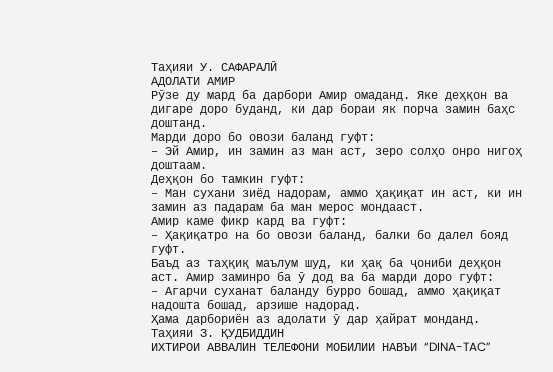Таҳияи У. САФАРАЛӢ
АДОЛАТИ АМИР
Рӯзе ду мард ба дарбори Амир омаданд. Яке деҳқон ва дигаре доро буданд, ки дар бораи як порча замин баҳс доштанд.
Марди доро бо овози баланд гуфт:
– Эй Амир, ин замин аз ман аст, зеро солҳо онро нигоҳ доштаам.
Деҳқон бо тамкин гуфт:
– Ман сухани зиёд надорам, аммо ҳақиқат ин аст, ки ин замин аз падарам ба ман мерос мондааст.
Амир каме фикр кард ва гуфт:
– Ҳақиқатро на бо овози баланд, балки бо далел бояд гуфт.
Баъд аз таҳқиқ маълум шуд, ки ҳақ ба ҷониби деҳқон аст. Амир заминро ба ӯ дод ва ба марди доро гуфт:
– Агарчи суханат баланду бурро бошад, аммо ҳақиқат надошта бошад, арзише надорад.
Ҳама дарбориён аз адолати ӯ дар ҳайрат монданд.
Таҳияи З. ҚУДБИДДИН
ИХТИРОИ АВВАЛИН ТЕЛЕФОНИ МОБИЛИИ НАВЪИ “DINA-TAC”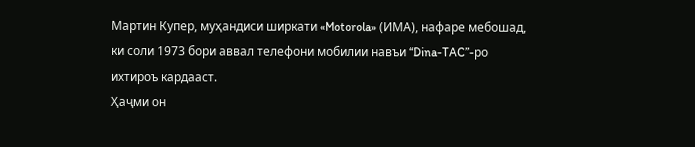Мартин Купер, муҳандиси ширкати «Motorola» (ИМА), нафаре мебошад, ки соли 1973 бори аввал телефони мобилии навъи “Dina-TAC”-ро ихтироъ кардааст.
Ҳаҷми он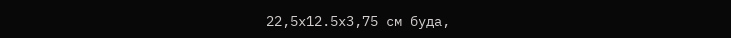22,5х12.5х3,75 см буда,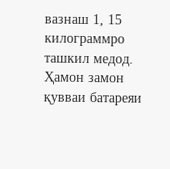вазнаш 1, 15 килограммро ташкил медод. Ҳамон замон қувваи батареяи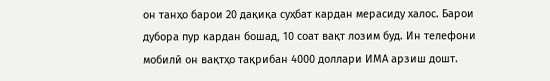он танҳо барои 20 дақиқа суҳбат кардан мерасиду халос. Барои дубора пур кардан бошад, 10 соат вақт лозим буд. Ин телефони мобилӣ он вақтҳо тақрибан 4000 доллари ИМА арзиш дошт.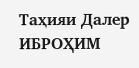Таҳияи Далер ИБРОҲИМ